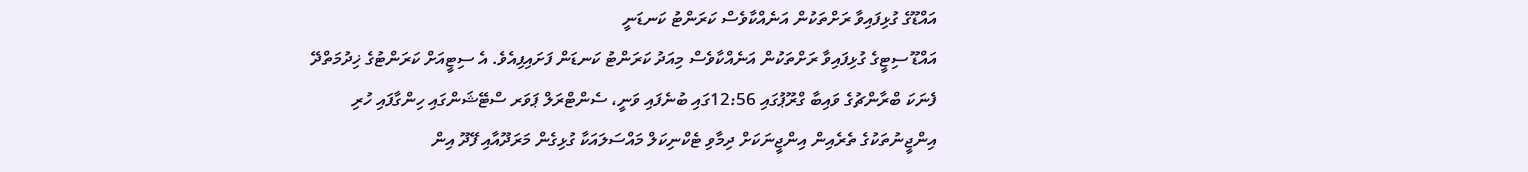އައްޑޫގެ ގުޅިފައިވާ ރަށްތަކުން އަނެއްކާވެސް ކަރަންޓު ކަނޑަނީ
އައްޑޫ ސިޓީގެ ގުޅިފައިވާ ރަށްތަކުން އަނެއްކާވެސް މިއަދު ކަރަންޓު ކަނޑަން ފަށައިފިއެވެ. އެ ސިޓީއަށް ކަރަންޓުގެ ޚިދުމަތްދޭ ފެނަކަ ބްރާންޗުގެ ވައިބާ ގްރޫޕުގައި 12:56ގައި ބުނެފައި ވަނީ، ސެންޓްރަލް ޕަވަރ ސްޓޭޝަންގައި ހިންގާފައި ހުރި އިންޖީނުތަކުގެ ތެރެއިން އިންޖީނަކަށް ދިމާވި ޓެކްނިކަލް މައްސަލައަކާ ގުޅިގެން މަރަދޫއާއި ފޭދޫ އިން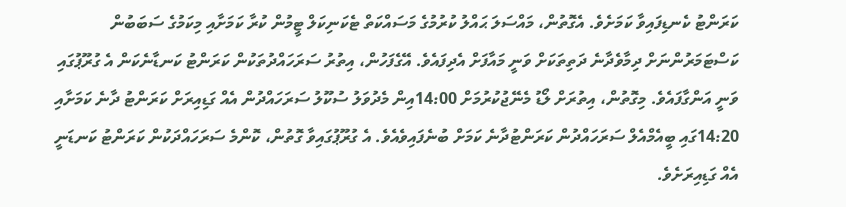ކަރަންޓު ކެނޑިފައިވާ ކަމަށެވެ. އެގޮތުން، މައްސަލަ ޙައްލު ކުރުމުގެ މަސައްކަތް ޓެކަނިކަލް ޓީމުން ކުރާ ކަމަށާއި މިކަމުގެ ސަބަބުން ކަސްޓަމަރުންނަށް ދިމާވެދާނެ ދަތިތަކަށް ވަނީ މައާފަށް އެދިފައެވެ. އޭގެފަހުން، އިތުރު ސަރަހައްދުތަކުން ކަރަންޓު ކަނޑާނެކަން އެ ގުރޫޕުގައި ވަނީ އަންގާފައެވެ. މިގޮތުން، އިތުރަށް ލޯޑު މެނޭޖުކުރުމަށް 14:00އިން މެދުވަލު ސުކޫލު ސަރަހައްދުން އެއް ގަޑިއިރަށް ކަރަންޓު ދާނެ ކަމަށާއި 14:20ގައި ބީއެމްއެލް ސަރަހައްދުން ކަރަންޓުދާނެ ކަމަށް ބުނެފައިވެއެވެ. އެ ގުރޫޕުގައިވާ ގޮތުން، ކޮންމެ ސަރަހައްދަކުން ކަރަންޓު ކަނޑަނީ އެއް ގަޑިއިރަށެވެ.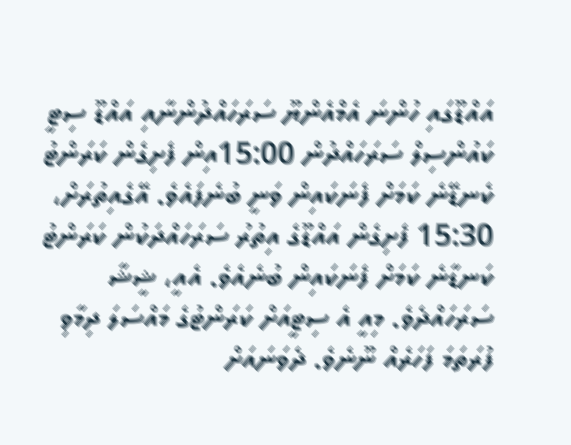އައްޑޫގައި ހުންނަ އެމްއެންޔޫ ސަރަހައްދުންނާއި އައްޑޫ ސިޓީ ކައުންސިލް ސަރަހައްދުން 15:00އިން ފެށިގެން ކަރަންޓު ކެނޑޭނެ ކަމަށް ފެނަކައިން ވަނީ ބުނެފައެވެ. އޭގެއިތުރަށް، 15:30 ފެށިގެން އައްޑޫގެ އިތުރު ސަރަހައްދަކުން ކަރަންޓު ކަނޑާނެ ކަމަށް ފެނަކައިން ބުނެއެވެ. އެއީ، ޝީޝާ ސަރަހައްދެވެ. މިއީ އެ ސިޓީއަށް ކަރަންޓުގެ މައްސަލަ ދިމާވި ފުރަތަމަ ފަހަރެއް ނޫނެވެ. ދެވަނައަށް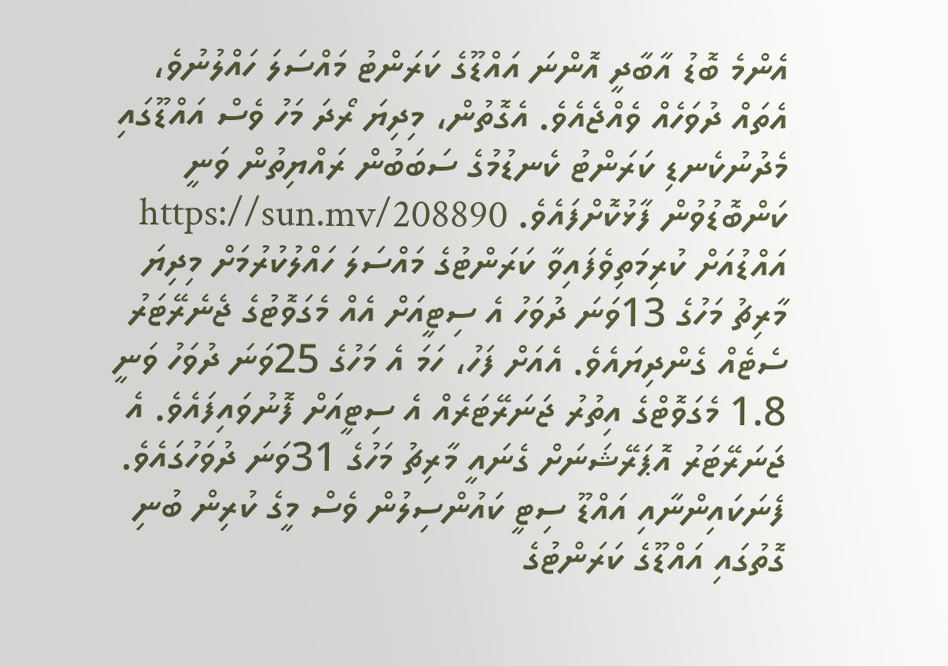އެންމެ ބޮޑު އާބާދީ އޮންނަ އައްޑޫގެ ކަރަންޓު މައްސަލަ ހައްލުނުވެ، އެތައް ދުވަހެއް ވެއްޖެއެވެ. އެގޮތުން، މިދިޔަ ރޯދަ މަހު ވެސް އައްޑޫގައި މެދުނުކެނޑި ކަރަންޓު ކެނޑުމުގެ ސަބަބުން ރައްޔިތުން ވަނީ ކަންބޮޑުވުން ފާޅުކޮށްފައެވެ. https://sun.mv/208890 އައްޑުއަށް ކުރިމަތިވެފައިވާ ކަރަންޓުގެ މައްސަލަ ހައްލުކުރުމަށް މިދިޔަ މާރިޗު މަހުގެ 13ވަނަ ދުވަހު އެ ސިޓީއަށް އެއް މެގަވޮޓުގެ ޖެނެރޭޓަރު ސެޓެއް ގެންދިޔައެވެ. އެއަށް ފަހު، ހަމަ އެ މަހުގެ 25ވަނަ ދުވަހު ވަނީ 1.8 މެގަވޮޓްގެ އިތުރު ޖަނަރޭޓަރެއް އެ ސިޓީއަށް ފޮނުވައިފައެވެ. އެ ޖަނަރޭޓަރު އޮޕަރޭޝަނަށް ގެނައީ މާރިޗު މަހުގެ 31ވަނަ ދުވަހުގައެވެ. ފެނަކައިންނާއި އައްޑޫ ސިޓީ ކައުންސިލުން ވެސް މީގެ ކުރިން ބުނި ގޮތުގައި އައްޑޫގެ ކަރަންޓުގެ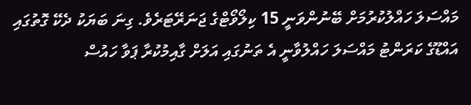މައްސަލަ ހައްލުކުރުމަށް ބޭނުންވަނީ 15 ކިލޯވޯޓްގެ ޖަނަރޭޓަރެވެ. ގިނަ ބަޔަކު ދެކޭ ގޮތުގައި އައްޑޫގެ ކަރަންޓު މައްސަލަ ހައްލުވާނީ އެ ތަނުގައި އަލަށް ގާއިމުކުރާ ޕަވާ ހައުސް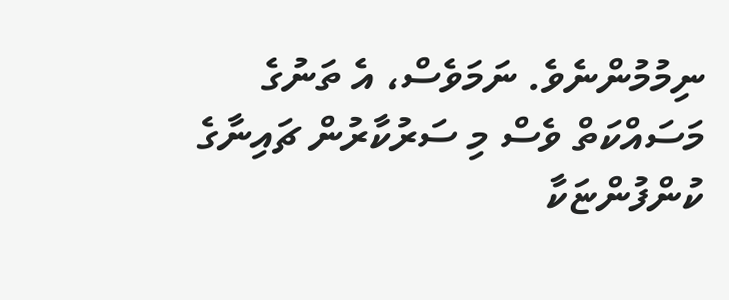ނިމުމުންނެވެ. ނަމަވެސް، އެ ތަނުގެ މަސައްކަތް ވެސް މި ސަރުކާރުން ޗައިނާގެ ކުންފުންޏަކާ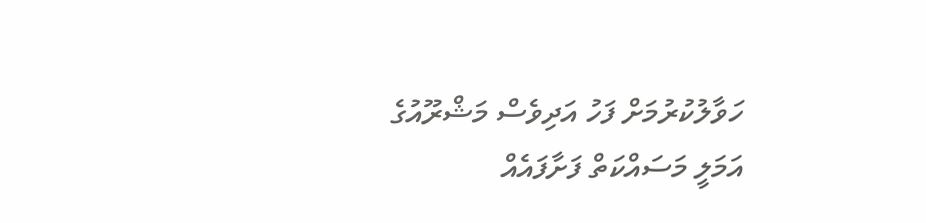ހަވާލުކުރުމަށް ފަހު އަދިވެސް މަޝްރޫއުގެ އަމަލީ މަސައްކަތް ފަށާފައެއް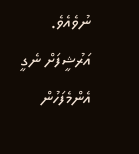ނުވެއެވެ.
އަރުޝީފަށް ނެގީ
އެންމެފަހުން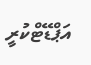އަޕްޑޭޓްކުރީ